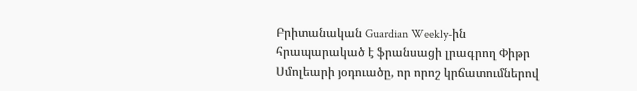Բրիտանական Guardian Weekly-ին հրապարակած է ֆրանսացի լրագրող Փիթր Սմոլեարի յօդուածը, որ որոշ կրճատումներով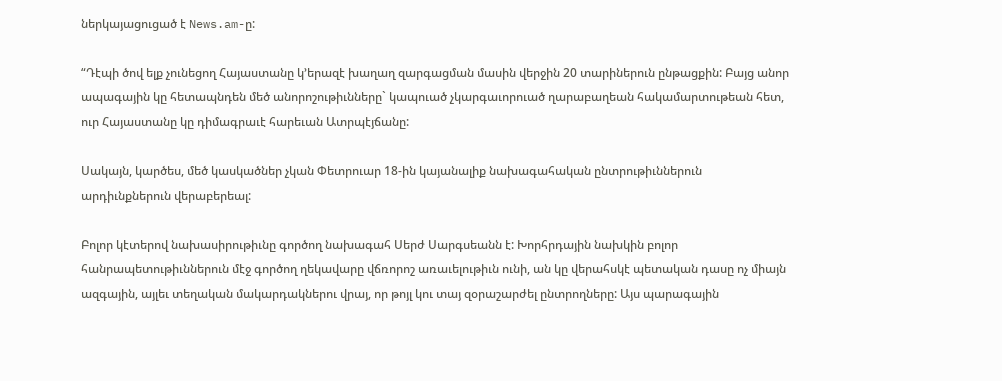ներկայացուցած է News.am-ը:

“Դէպի ծով ելք չունեցող Հայաստանը կ’երազէ խաղաղ զարգացման մասին վերջին 20 տարիներուն ընթացքին: Բայց անոր ապագային կը հետապնդեն մեծ անորոշութիւնները` կապուած չկարգաւորուած ղարաբաղեան հակամարտութեան հետ, ուր Հայաստանը կը դիմագրաւէ հարեւան Ատրպէյճանը:

Սակայն, կարծես, մեծ կասկածներ չկան Փետրուար 18-ին կայանալիք նախագահական ընտրութիւններուն արդիւնքներուն վերաբերեալ:

Բոլոր կէտերով նախասիրութիւնը գործող նախագահ Սերժ Սարգսեանն է: Խորհրդային նախկին բոլոր հանրապետութիւններուն մէջ գործող ղեկավարը վճռորոշ առաւելութիւն ունի, ան կը վերահսկէ պետական դասը ոչ միայն ազգային, այլեւ տեղական մակարդակներու վրայ, որ թոյլ կու տայ զօրաշարժել ընտրողները: Այս պարագային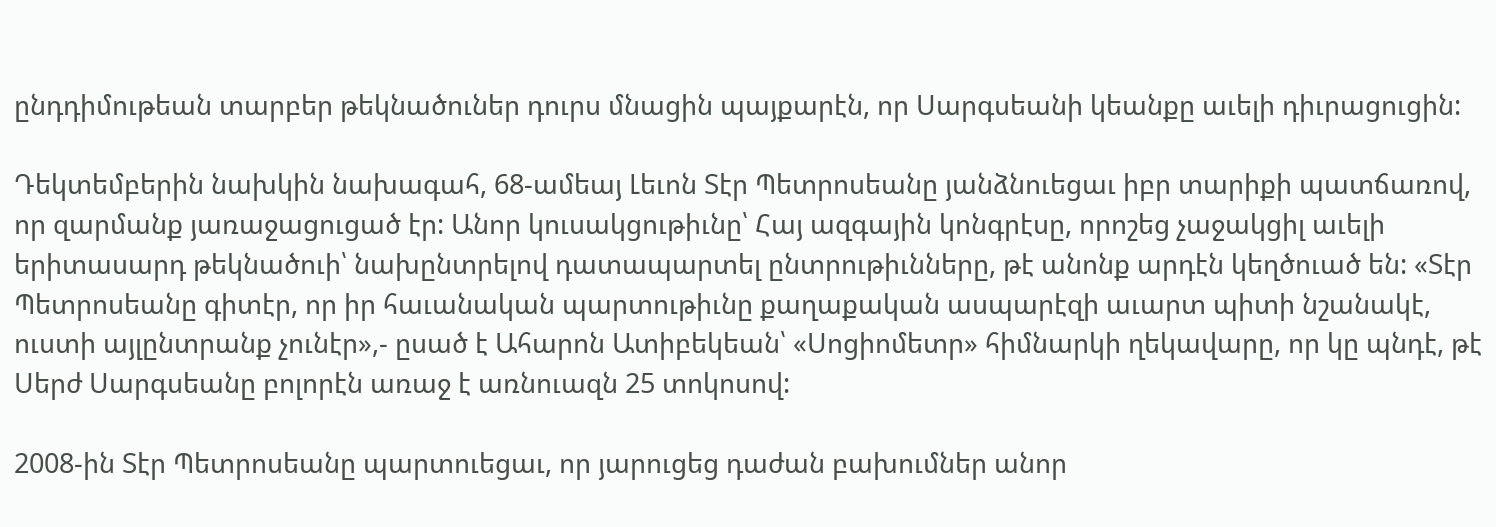ընդդիմութեան տարբեր թեկնածուներ դուրս մնացին պայքարէն, որ Սարգսեանի կեանքը աւելի դիւրացուցին:

Դեկտեմբերին նախկին նախագահ, 68-ամեայ Լեւոն Տէր Պետրոսեանը յանձնուեցաւ իբր տարիքի պատճառով, որ զարմանք յառաջացուցած էր: Անոր կուսակցութիւնը՝ Հայ ազգային կոնգրէսը, որոշեց չաջակցիլ աւելի երիտասարդ թեկնածուի՝ նախընտրելով դատապարտել ընտրութիւնները, թէ անոնք արդէն կեղծուած են: «Տէր Պետրոսեանը գիտէր, որ իր հաւանական պարտութիւնը քաղաքական ասպարէզի աւարտ պիտի նշանակէ, ուստի այլընտրանք չունէր»,- ըսած է Ահարոն Ատիբեկեան՝ «Սոցիոմետր» հիմնարկի ղեկավարը, որ կը պնդէ, թէ Սերժ Սարգսեանը բոլորէն առաջ է առնուազն 25 տոկոսով:

2008-ին Տէր Պետրոսեանը պարտուեցաւ, որ յարուցեց դաժան բախումներ անոր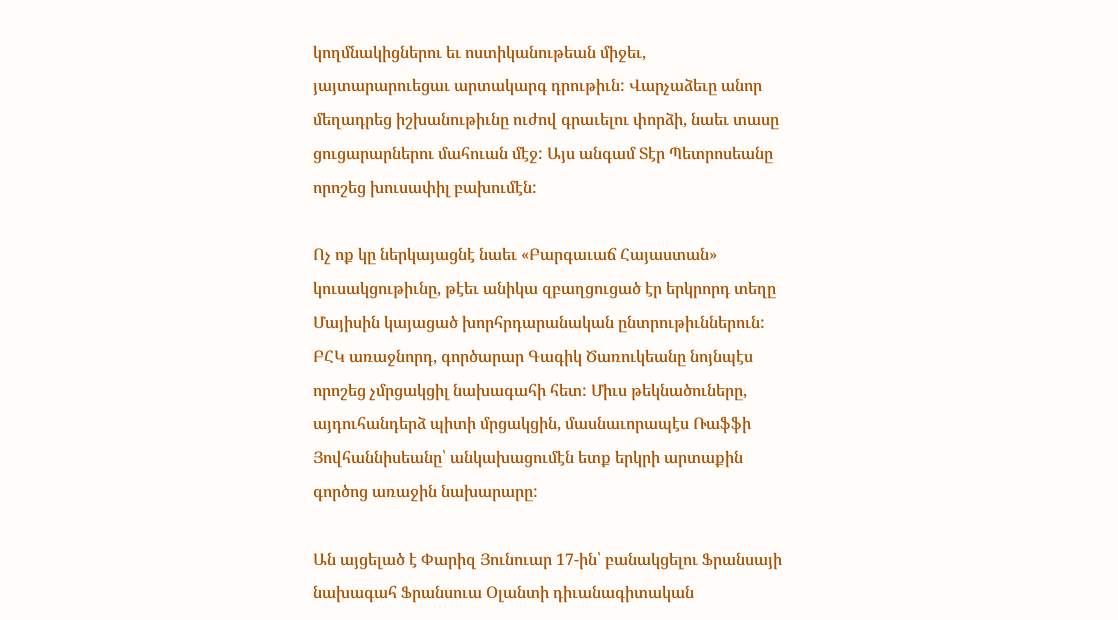կողմնակիցներու եւ ոստիկանութեան միջեւ, յայտարարուեցաւ արտակարգ դրութիւն: Վարչաձեւը անոր մեղադրեց իշխանութիւնը ուժով գրաւելու փորձի, նաեւ տասը ցուցարարներու մահուան մէջ: Այս անգամ Տէր Պետրոսեանը որոշեց խուսափիլ բախումէն:

Ոչ ոք կը ներկայացնէ նաեւ «Բարգաւաճ Հայաստան» կուսակցութիւնը, թէեւ անիկա զբաղցուցած էր երկրորդ տեղը Մայիսին կայացած խորհրդարանական ընտրութիւններուն: ԲՀԿ առաջնորդ, գործարար Գագիկ Ծառուկեանը նոյնպէս որոշեց չմրցակցիլ նախագահի հետ: Միւս թեկնածուները, այդուհանդերձ պիտի մրցակցին, մասնաւորապէս Ռաֆֆի Յովհաննիսեանը՝ անկախացումէն ետք երկրի արտաքին գործոց առաջին նախարարը:

Ան այցելած է Փարիզ Յունուար 17-ին՝ բանակցելու Ֆրանսայի նախագահ Ֆրանսուա Օլանտի դիւանագիտական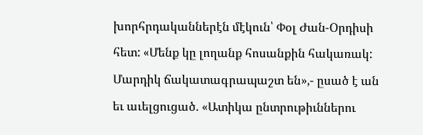խորհրդականներէն մէկուն՝ Փօլ Ժան-Օրդիսի հետ: «Մենք կը լողանք հոսանքին հակառակ: Մարդիկ ճակատագրապաշտ են»,- ըսած է ան եւ աւելցուցած. «Ատիկա ընտրութիւններու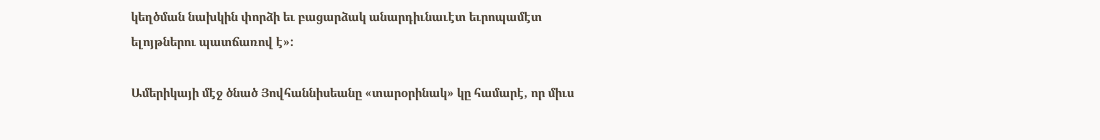կեղծման նախկին փորձի եւ բացարձակ անարդիւնաւէտ եւրոպամէտ ելոյթներու պատճառով է»:

Ամերիկայի մէջ ծնած Յովհաննիսեանը «տարօրինակ» կը համարէ, որ միւս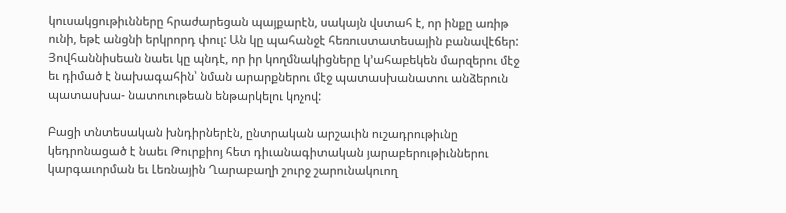կուսակցութիւնները հրաժարեցան պայքարէն, սակայն վստահ է, որ ինքը առիթ ունի, եթէ անցնի երկրորդ փուլ: Ան կը պահանջէ հեռուստատեսային բանավէճեր: Յովհաննիսեան նաեւ կը պնդէ, որ իր կողմնակիցները կ’ահաբեկեն մարզերու մէջ եւ դիմած է նախագահին՝ նման արարքներու մէջ պատասխանատու անձերուն պատասխա- նատուութեան ենթարկելու կոչով:

Բացի տնտեսական խնդիրներէն, ընտրական արշաւին ուշադրութիւնը կեդրոնացած է նաեւ Թուրքիոյ հետ դիւանագիտական յարաբերութիւններու կարգաւորման եւ Լեռնային Ղարաբաղի շուրջ շարունակուող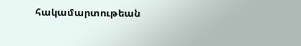հակամարտութեան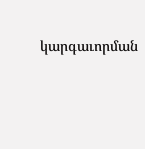կարգաւորման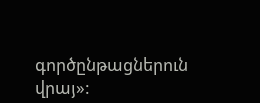գործընթացներուն վրայ»: